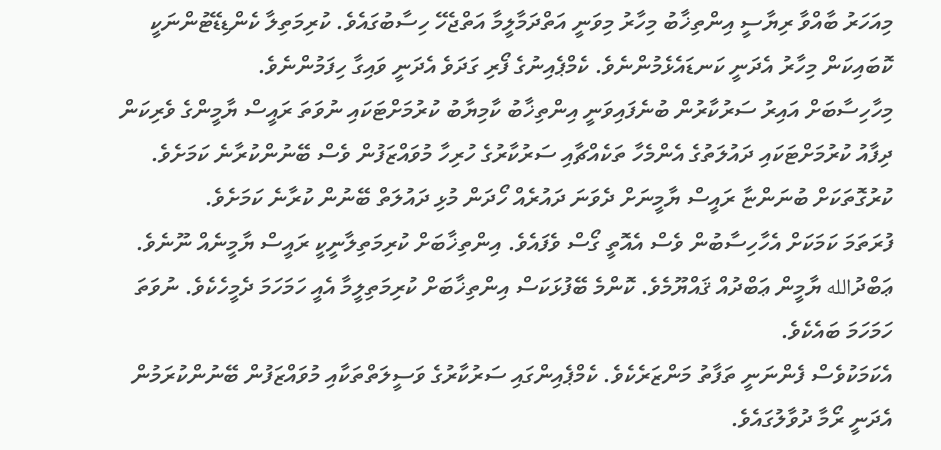މިއަހަރު ބާއްވާ ރިޔާސީ އިންތިޚާބު މިހާރު މިވަނީ އަތްދަމާލީމާ އަތްޖެހޭ ހިސާބުގައެވެ. ކުރިމަތިލާ ކެންޑިޑޭޓުންނަކީ ކޮބައިކަން މިހާރު އެދަނީ ކަނޑައެޅެމުންނެވެ. ކެމްޕެއިނުގެ ފޯރި ގަދަވެ އެދަނީ ވައިގާ ހިފަމުންނެވެ.
މިހާހިސާބަށް އައިރު ސަރުކާރުން ބުނެފައިވަނީ އިންތިޚާބު ކާމިޔާބު ކުރުމަށްޓަކައި ނުވަތަ ރައީސް ޔާމީންގެ ވެރިކަން ދިފާއު ކުރުމަށްޓަކައި ދައުލަތުގެ އެންމެހާ ތަކެއްޗާއި ސަރުކާރުގެ ހުރިހާ މުވައްޒަފުން ވެސް ބޭނުންކުރާނެ ކަމަށެވެ. ކުރުގޮތަކަށް ބުނަންޏާ ރައީސް ޔާމީނަށް ދެވަނަ ދައުރެއް ހޯދަން މުޅި ދައުލަތް ބޭނުން ކުރާނެ ކަމަށެވެ.
ފުރަތަމަ ކަމަކަށް އެހާހިސާބުން ވެސް އެއޮތީ ގޯސް ވެފައެވެ. އިންތިޚާބަށް ކުރިމަތިލާނީކީ ރައީސް ޔާމީނެއް ނޫނެވެ. ޢަބްދުالله ޔާމީން ޢަބްދުއް ޤައްޔޫމެވެ. ކޮންމެ ބޭފުޅަކަސް އިންތިޚާބަށް ކުރިމަތިލީމާ އެއީ ހަމަހަމަ ދެމީހެކެވެ. ނުވަތަ ހަމަހަމަ ބައެކެވެ.
އެކަމަކުވެސް ފެންނަނީ ތަފާތު މަންޒަރެކެވެ. ކެމްޕެއިންގައި ސަރުކާރުގެ ވަސީލަތްތަކާއި މުވައްޒަފުން ބޭނުންކުރަމުން އެދަނީ ރޯމާ ދުވާލުގައެވެ.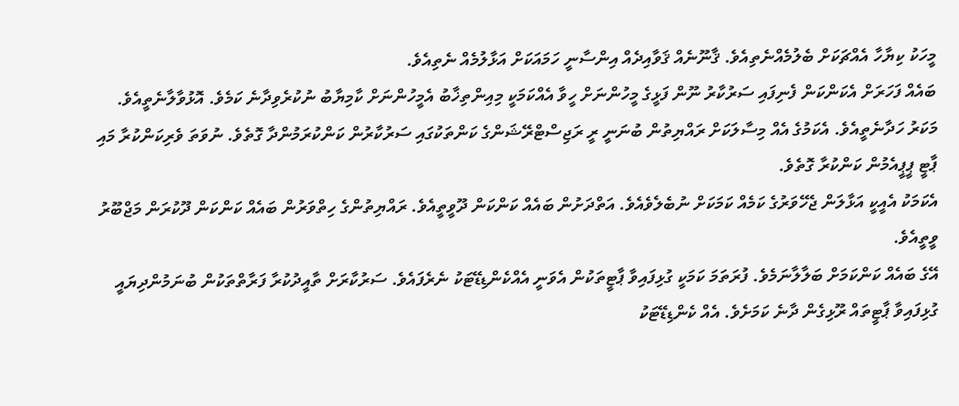މީހަކު ކިޔާހާ އެއްޗަކަށް ބެލުމެއްނެތިއެވެ. ޤާނޫނެއް ޤަވާއިދެއް އިންސާނީ ހަމައަކަށް އަޅާލުމެއް ނެތިއެވެ.
ބައެއް ފަހަރަށް އެކަންކަން ފެނިފައި ސަރުކާރު ނޫން ފަޅީގެ މީހުންނަށް ހީވާ އެއްކަމަކީ މިއިންތިޚާބު އެމީހުންނަށް ކާމިޔާބު ނުކުރެވިދާނެ ކަމެވެ. އޮޅުވާލާނެތީއެވެ. މަކަރު ހަދާނެތީއެވެ. އެކަމުގެ އެއް މިސާލަކަށް ރައްޔިތުން ބުނަނީ ރީ ރަޖިސްޓްރޭޝަންގެ ކަންތަކުގައި ސަރުކާރުން ކަންކުރަމުންދާ ގޮތެވެ. ނުވަތަ ވެރިކަންކުރާ މައި ޕާޓީ ޕީޕީއެމުން ކަންކުރާ ގޮތެވެ.
އެކަމަކު އެއީކީ އަޅާލަން ޖެހޭވަރުގެ ކަމެއް ކަމަކަށް ނުބެލެވެއެވެ. އަތްދަށުން ބައެއް ކަންކަން ދޫވީތީއެވެ. ރައްޔިތުންގެ ހިތްވަރުން ބައެއް ކަންކަން ދޫކުރަން މަޖްބޫރު ވީތީއެވެ.
އޭގެ ބައެއް ކަންކަމަށް ބަލާލާނަމެވެ. ފުރަތަމަ ކަމަކީ ގުޅިފައިވާ ޕާޓީތަކުން އެވަނީ އެއްކެންޑިޑޭޓަކު ނެރެފައެވެ. ސަރުކާރަށް ތާއީދުކުރާ ފަރާތްތަކުން ބުނަމުންދިޔައީ ގުޅިފައިވާ ޕާޓީތައް ރޫޅިގެން ދާނެ ކަމަށެވެ. އެއް ކެންޑިޑޭޓަކު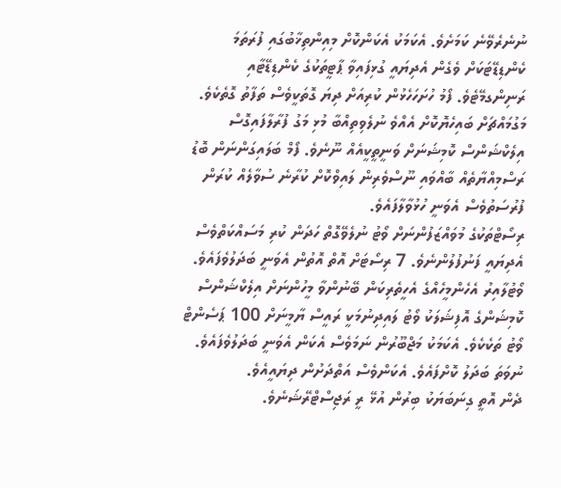ނުނެރެވޭނެ ކަމަށެވެ. އެކަމަކު އެކަންކޮށް މިއިންތިޚާބުގައި ފުރަތަމަ ކެންޑިޑޭޓަކަށް ވެގެން އެދިޔައީ ގުޅިފައިވާ ޕާޓީތަކުގެ ކެންޑިޑޭޓާއި ރަނިންގމޭޓެވެ. ފޯމު ހުށަހަހެޅުން ކުރިއަށް ދިޔަ ގޮތަކީވެސް ތަފާތު ގޮތެކެވެ. މަގުމައްޗަށް ބައިހެޔޮކޮށް އެއްވެ ނުލެވިތިއްބާ މުޅި މަގު ފުރާލާފައިގޮސް އިލެކްޝަންސް ކޮމިޝަނަށް ވަނީތީކީއެއް ނޫނެވެ. ފޯމް ބަލައިގަންނަން ބޮޑު ރަސްމިއްޔާތެއް ބާއްވައި ނޫސްވެރިން ލައިވްކޮށް ކުރާނެ ސުވާލެއް ކުރަން ފުރުސަތުވެސް އެވަނީ ހުޅުވާލާފައެވެ.
ރިސޯޓްތަކުގެ މުވައްޒަފުންނަށް ވޯޓު ނުލެވޭގޮތް ހަދަން ކުރި މަސައްކަތްވެސް އެދިޔައީ ފަނުފުލުންނެވެ. 7 ރިސޯޓަށް އޮތް އޮތުން އެވަނީ ބަދަލުވެފައެވެ. ވޯޓުލާއިރު އެހެންމީހެއްގެ އެހީތެރިކަން ބޭނުންވާ މީހުންނަށް އިލެކްޝަންސް ކޮމިޝަންގެ އޮފިޝަލަކު ވޯޓު ލައިދިނުމަކީ ރައީސް ޔާމީނަށް 100 ޕަސެންޓް ވޯޓު ތަކެކެވެ. އެކަމަކު މަޖްބޫރުން ނަމަވެސް އެކަން އެވަނީ ބަދަލުވެފައެވެ. ނުވަތަ ބަދަލު ކޮށްފައެވެ. އެކަންވެސް އަތްދަށުން ދިޔައީއެވެ.
ދެން އޮތީ ގިނަބަޔަކު ބިރުން އުޅޭ ރީ ރަޖިސްޓްރޭޝަނެވެ.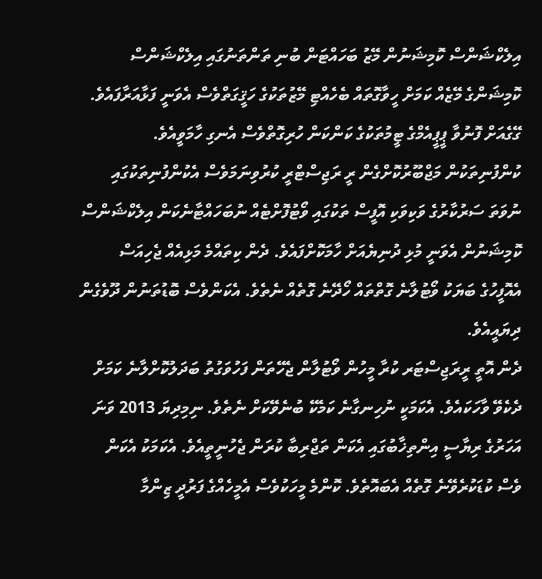އިލެކްޝަންސް ކޮމިޝަނުން މޭޒު ބަހައްޓަން ބުނި ތަންތަނުގައި އިލެކްޝަންސް ކޮމިޝަންގެ މޭޒެއް ކަމަށް ހީވާގޮތައް ބެހެއްޓި މޭޒުތަކުގެ ހަޤީގަތްވެސް އެވަނީ ފަޅާއަރާފައެވެ. ގޭގެއަށް ފޮނުވާ ޕީޕީއެމްގެ ޓީމުތަކުގެ ކަންކަން ހުރިގޮތްވެސް އެނގި ހާމަވީއެވެ. ކުންފުނިތަކުން މަޖްބޫރުކޮށްގެން ރީ ރަޖިސްޓްރީ ކުރުވިނަމަވެސް އެކުންފުނިތަކުގައި ނުވަތަ ސަރުކާރުގެ ވަކިވަކި އޮފީސް ތަކުގައި ވޯޓުފޮށްޓެއް ނުބަހައްޓާނެކަން އިލެކްޝަންސް ކޮމިޝަނުން އެވަނީ މުޅި ދުނިޔެއަށް ހާމަކޮށްފައެވެ. ދެން ކިތައްމެ މަޅިއެއް ޖެހިއަސް އެއޮފީހުގެ ބަޔަކު ވޯޓުލާނެ ގޮތްތައް ހޯދޭނެ ގޮތެއް ނެތެވެ. އެކަންވެސް ބޮޑުތަނުން ދޫވެގެން ދިޔައީއެވެ.
ދެން އޮތީ ރީރަޖިސްޓަރ ކުރާ މީހުން ވޯޓުލާން ޖެހޭތަން ފަހުވަގުތު ބަދަލުކޮށްލާނެ ކަމަށް ދެކެވޭ ވާހަކައެވެ. އެކަމަކީ ނުހިނގާނެ ކަމެކޭ ބުނެވޭކަށް ނެތެވެ. ނިމިދިޔަ 2013 ވަނަ އަހަރުގެ ރިޔާސީ އިންތިޚާބުގައި އެކަން ތަޖްރިބާ ކުރަން ޖެހުނީތީއެވެ. އެކަމަކު އެކަން ވެސް ކުޑަކުރެވޭނެ ގޮތެއް އެބައޮތެވެ. ކޮންމެ މީހަކުވެސް އެމީހެއްގެ ފަރުދީ ޒިންމާ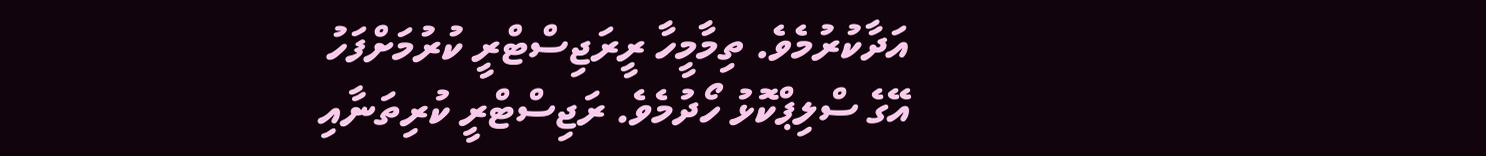އަދާކުރުމެވެ. ތިމާމީހާ ރީރަޖިސްޓްރީ ކުރުމަށްފަހު އޭގެ ސްލިޕްކޮޅު ހޯދުމެވެ. ރަޖިސްޓްރީ ކުރިތަނާއި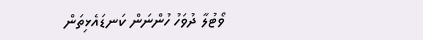ވޯޓުލާ ދުވަހު ހުންނަން ކަނޑައެޅިތަން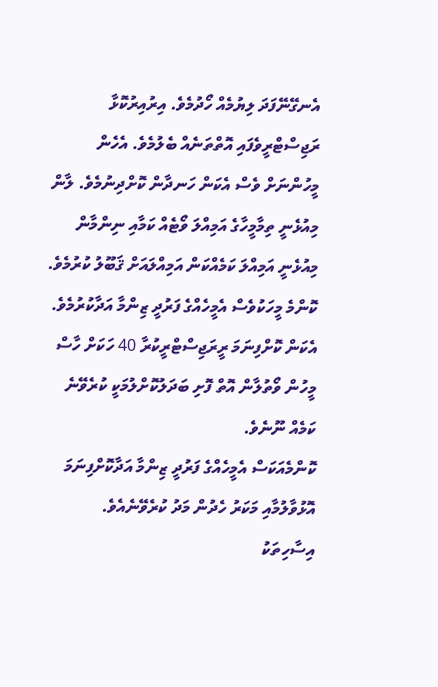އެނގޭނޭފަދަ ލިޔުމެއް ހޯދުމެވެ. އިރުއިރުކޮޅާ ރަޖިސްޓްރީވެފައި އޮތްތަނެއް ބެލުމެވެ. އެހެން މީހުންނަށް ވެސް އެކަން ހަނދާން ކޮށްދިނުމެވެ. ލާން މިއުޅެނީ ތިމާމީހާގެ އަމިއްލަ ވޯޓެއް ކަމާއި ނިންމާން މިއުޅެނީ އަމިއްލަ ކަމެއްކަން އަމިއްލައަށް ޤަބޫލު ކުރުމެވެ. ކޮންމެ މީހަކުވެސް އެމީހެއްގެ ފަރުދީ ޒިންމާ އަދާކުރުމެވެ. އެކަން ކޮށްފިނަމަ ރީރަޖިސްޓްރީކުރާ 40 ހަކަށް ހާސް މީހުން ވޯތުލާން އޮތް ފޮށި ބަދަލުކޮށްލުމަކީ ކުރެވޭނެ ކަމެއް ނޫނެވެ.
ކޮންމެއަކަސް އެމީހެއްގެ ފަރުދީ ޒިންމާ އަދާކޮށްފިނަމަ އޮޅުވާލުމާއި މަކަރު ހެދުން މަދު ކުރެވޭނެއެވެ. އިސާހިތަކު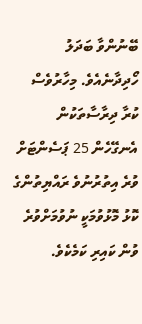ބޭނުންވާ ބަދަލު ހޯދިދާނެއެވެ. މިހާރުވެސް ކުރާ ދިރާސާތަކުން އެނގޭހެން 25 ޕަސެންޓަށް ވުރެ އިތުރުނުވެ ރައްޔިތުންގެ ކޮޅު މޮޅުވުމަކީ ނުވުމަށްވުރެ ވުން ކައިރި ކަމެކެވެ.